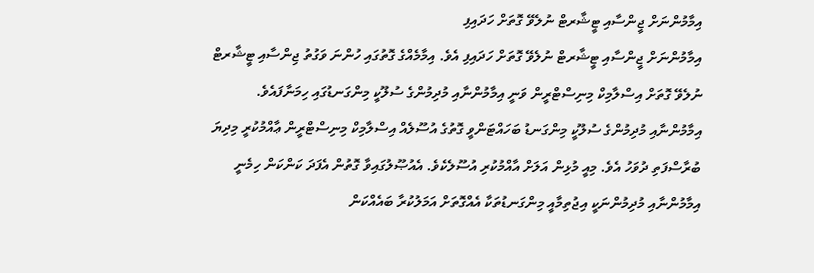އިމާމުންނަށް ޖީންސާއި ޓީޝާރޓް ނުލެވޭ ގޮތަށް ހަދައިފި
އިމާމުންނަށް ޖީންސާއި ޓީޝާރޓް ނުލެވޭ ގޮތަށް ހަދައިފި އެވެ. އިމާމެއްގެ ގޮތުގައި ހުންނަ ވަގުތު ޖިންސާއި ޓީޝާރޓް ނުލެވޭ ގޮތަށް އިސްލާމިކް މިނިސްޓްރީން ވަނީ އިމާމުންނާއި މުދިމުންގެ ސުލޫކީ މިންގަނޑުގައި ހިމަނާފައެވެ.
އިމާމުންނާއި މުދިމުންގެ ސުލޫކީ މިންގަނޑު ބަހައްޓަންވީ ގޮތުގެ އުސޫލެއް އިސްލާމިކް މިނިސްޓްރީން ޢާއްމުކުރީ މިދިޔަ ބުރާސްފަތި ދުވަހު އެވެ. މިއީ މުޅިން އަލަށް އާއްމުކުރި އުސޫލެކެވެ. އެއުޞޫލުގައިވާ ގޮތުން އެފަދަ ކަންކަން ހިމެނީ އިމާމުންނާއި މުދިމުންނަކީ އިޖުތިމާއީ މިންގަނޑުތަކާ އެއްގޮތަށް އަމަލުކުރާ ބައެއްކަން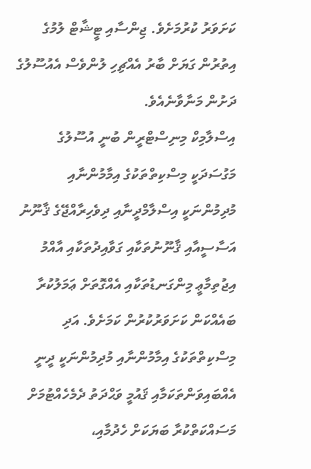ކަށަވަރު ކުރުމަށެވެ. ޖިންސާއި ޓީޝާޓް ލުމުގެ އިތުރުން ގަޔަށް ބާރު އެއްޗިހި ލުންވެސް އެއުސޫލުގެ ދަށުން މަނާވާނެއެވެ.
އިސްލާމިކް މިނިސްޓްރީން ބުނީ އުސޫލުގެ މަގުސަދަކީ މިސްކިތްތަކުގެ އިމާމުންނާއި މުދިމުންނަކީ އިސްލާމްދީނާއި ދިވެހިރާއްޖޭގެ ޤާނޫނު އަސާސީއާއި ޤާނޫނުތަކާއި ގަވާއިދުތަކާއި އާއްމު އިޖުތިމާޢީ މިންގަނޑުތަކާއި އެއްގޮތަށް ޢަމަލުކުރާ ބައެއްކަން ކަށަވަރުކުރުން ކަމަށެވެ. އަދި މިސްކިތްތަކުގެ އިމާމުންނާއި މުދިމުންނަކީ ދީނީ އެއްބައިވަންތަކަމާއި ޤައުމީ ވަޙްދަތު ދެމެހެއްޓުމަށް މަސައްކަތްކުރާ ބަޔަކަށް ހެދުމާއި،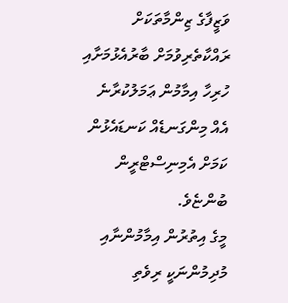ވަޒީފާގެ ޒިންމާތަކަށް ރައްކާތެރިވުމަށް ބާރުއެޅުމަށާއި ހުރިހާ އިމާމުން ޢަމަލުކުރާނެ އެއް މިންގަނޑެއް ކަނޑައެޅުން ކަމަށް އެމިނިސްޓްރީން ބުންޏެވެ.
މީގެ އިތުރުން އިމާމުންނާއި މުދިމުންނަކީ ރިވެތި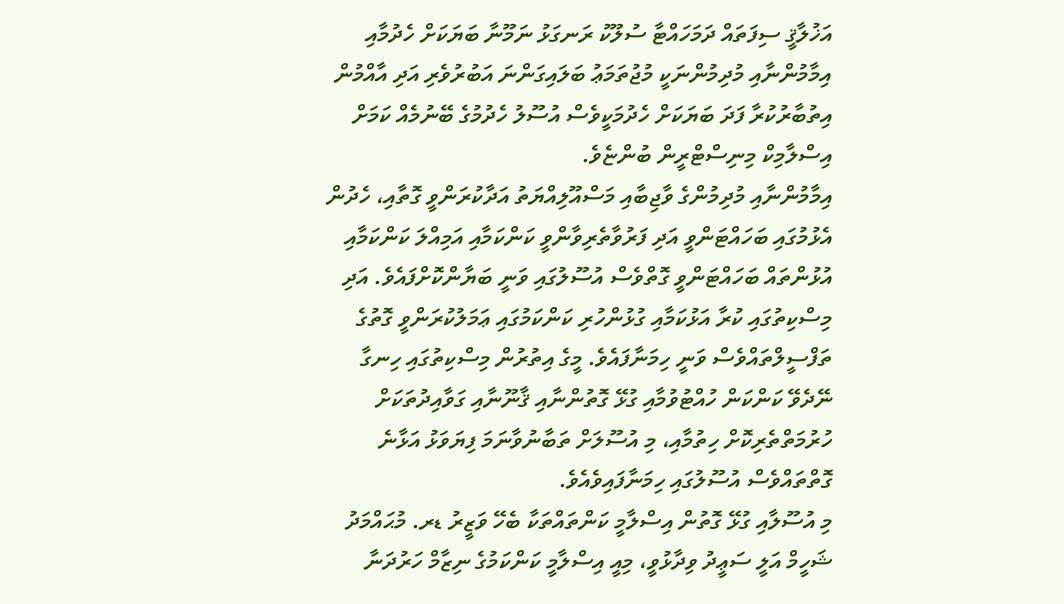އަޚުލާޤީ ސިފަތައް ދަމަހައްޓާ ސުލޫކު ރަނގަޅު ނަމޫނާ ބަޔަކަށް ހެދުމާއި އިމާމުންނާއި މުދިމުންނަކީ މުޖުތަމަޢު ބަލައިގަންނަ އަބުރުވެރި އަދި އާއްމުން އިތުބާރުކުރާ ފަދަ ބަޔަކަށް ހެދުމަކީވެސް އުސޫލު ހެދުމުގެ ބޭނުމެއް ކަމަށް އިސްލާމިކް މިނިސްޓްރީން ބުންޏެވެ.
އިމާމުންނާއި މުދިމުންގެ ވާޖިބާއި މަސްއޫލިއްޔަތު އަދާކުރަންވީ ގޮތާއި، ހެދުން އެޅުމުގައި ބަހައްޓަންވީ އަދި ފަރުވާތެރިވާންވީ ކަންކަމާއި އަމިއްލަ ކަންކަމާއި އުޅުންތައް ބަހައްޓަންވީ ގޮތްވެސް އުސޫލުގައި ވަނީ ބަޔާންކޮށްފައެވެ. އަދި މިސްކިތުގައި ކުރާ އަޅުކަމާއި ގުޅުންހުރި ކަންކަމުގައި ޢަމަލުކުރަންވީ ގޮތުގެ ތަފްސީލްތައްވެސް ވަނީ ހިމަނާފައެވެ. މީގެ އިތުރުން މިސްކިތުގައި ހިނގާ ނޭދެވޭ ކަންކަން ހުއްޓުވުމާއި ގުޅޭ ގޮތުންނާއި ޤާނޫނާއި ގަވާއިދުތަކަށް ހުރުމަތްތެރިކޮށް ހިތުމާއި، މި އުސޫލަށް ތަބާނުވާނަމަ ފިޔަވަޅު އަޅާނެ ގޮތްތައްވެސް އުސޫލުގައި ހިމަނާފައިވެއެވެ.
މި އުސޫލާއި ގުޅޭ ގޮތުން އިސްލާމީ ކަންތައްތަކާ ބެހޭ ވަޒީރު ޑރ. މުޙައްމަދު ޝަހީމް އަލީ ސަޢީދު ވިދާޅުވީ، މިއީ އިސްލާމީ ކަންކަމުގެ ނިޒާމް ހަރުދަނާ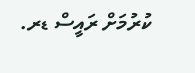ކުރުމަށް ރައީސް ޑރ.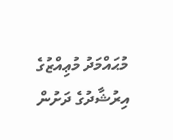މުޙައްމަދު މުޢިއްޒުގެ އިރުޝާދުގެ ދަށުން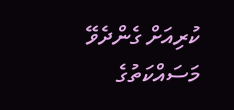ކުރިއަށް ގެންދެވޭ މަސައްކަތުގެ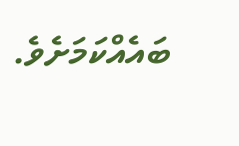ބައެއްކަމަށެވެ.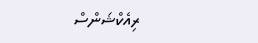ރިއެކްޝަންސް